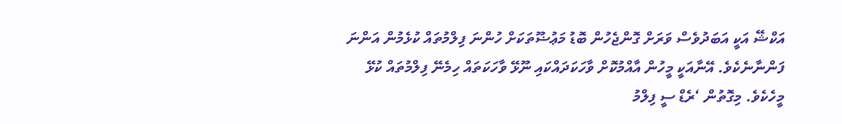އަކްޝޭ އަކީ އަބަދުވެސް ވަރަށް ގޮންޖެހުން ބޮޑު މަޢުޟޫތަކަށް ހުންނަ ފިލްމުތައް ކުޅެމުން އަންނަ ފަންނާނެކެވެ. އޭނާއަކީ މީހުން އާއްމުކޮށް ވާހަކަދައްކައި ނޫޅޭ ވާހަކަތައް ހިމެނޭ ފިލްމުތައް ކުޅޭ މީހެކެވެ. މިގޮތުން ‘ރެޑް ސީ ފިލްމު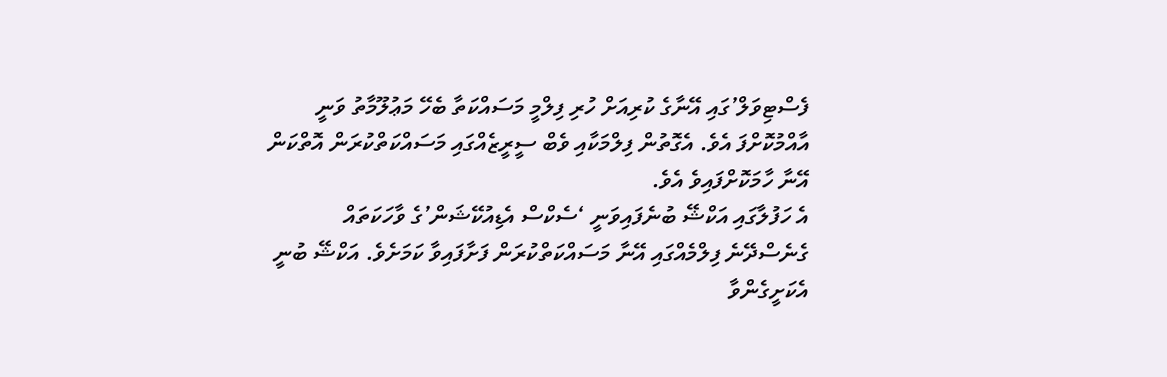ފެސްޓިވަލް’ގައި އޭނާގެ ކުރިއަށް ހުރި ފިލްމީ މަސައްކަތާ ބެހޭ މަޢުލޫމާތު ވަނީ އާއްމުކޮށްފަ އެވެ. އެގޮތުން ފިލްމަކާއި ވެބް ސީރީޒެއްގައި މަސައްކަތްކުރަން އޮތްކަން އޭނާ ހާމަކޮށްފައިވެ އެވެ.
އެ ހަފުލާގައި އަކްޝޭ ބުނެފައިވަނީ ‘ސެކްސް އެޑިއުކޭޝަން’ގެ ވާހަކަތައް ގެނެސްދޭނެ ފިލްމެއްގައި އޭނާ މަސައްކަތްކުރަން ފަށާފައިވާ ކަމަށެވެ. އަކްޝޭ ބުނީ އެކަށީގެންވާ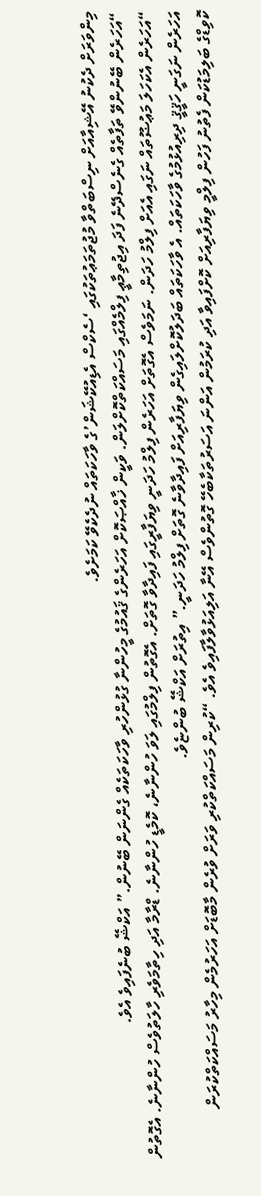މިންވަރަށް ދެކުނު އޭޝިއާއަށް ނިސްބަތްވާ މުޖުތަމަޢުތަކުގައި ‘ސެކްސް އެޑިއުކޭޝަން’ގެ ވާހަކަތައް ނުދެކެވޭ ކަމަށެވެ.
“އަހަރެން ބޭނުންވޭ ތަފާތެއް ގެނެސްދޭނެ ފަދަ އިޖުތިމާޢީ ފިލްމެއްގައި މަސައްކަތްކޮށްލަން. ވަކީން ޚާއްޞަކޮށް އަހަރެންގެ ޤައުމުގެ މީހުންނާ ގުޅުންހުރި ވާހަކަތަކެއް ގެންނަން ބޭނުން.” އަކްޝޭ ބުނެފައިވެ އެވެ.
“އަހަރެން އެކަހަލަ މަޢުޟޫތައް ނަގައި އެއަށް ފިލްމު ހަދަން. ނަމަވެސް އެގޮތަށް އަހަރެން ފިލްމު ހަދަނީ ވިޔަފާރީގައި ފައިދާވާ ގޮތަށް. އެގޮތުން ފިލްމުގައި ލަވަ ހުންނާނެ، ކޮމެޑީ ހުންނާނެ. ޑްރާމާ އަދި ހިތާމަވެރި ހާލަތުވެސް ހުންނާނެ. އެގޮތުން އަހަރެން ނަގަނީ ހަޤީޤީ ދިރިއުޅުމުގެ ވާހަކަތައް. އެ ވާހަކަތައް ބަދަލުކޮށްލައިގެން ވިޔަފާރިއަށް ފައިދާވާނެ ގޮތަށް ފިލްމު ހަދަނީ.” އިތުރަށް އަކްޝޭ ބުންޏެވެ.
ކޮވިޑްގެ ބަލިމަޑުކަން ފެތުނު ފަހުން ފިލްމީ ވިޔަފާރިއަށް ކޮށްފައިވާ އަދި ކުރަމުން އަންނަ އަސަރުތަކާބެހޭ ގޮތުންވެސް އޭނާ އަލިއަޅުވާލާފައިވެ އެވެ. “ކުރިން މަސައްކަތްކުރި ވަރަށް ވުރެން މާބޮޑަށް އަހަރުމެން މިހާރު މަސައްކަތްކުރަން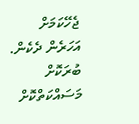ޖެހޭކަމަށް އަހަރެން ދެކެން. ބުރަކޮށް މަސައްކަތްކޮށް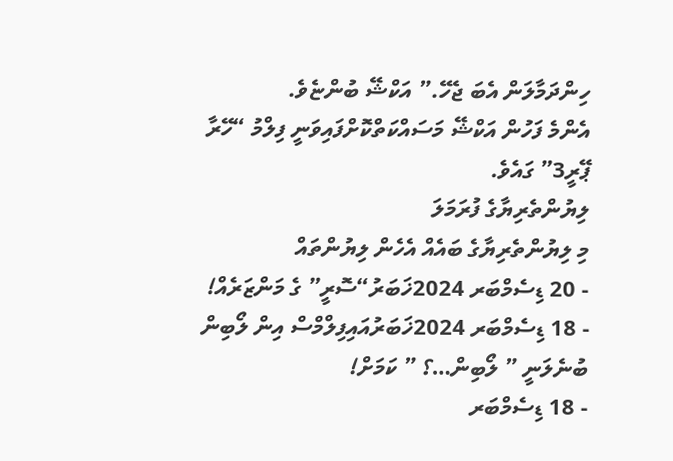ހިންދަމާލަން އެބަ ޖެހޭ.” އަކްޝޭ ބުންޏެވެ.
އެންމެ ފަހުން އަކްޝޭ މަސައްކަތްކޮށްފައިވަނީ ފިލްމު “ހޭރާ ޕޭރީ3” ގައެވެ.
ލިޔުންތެރިޔާގެ ފުރަމަލަ
މި ލިޔުންތެރިޔާގެ ބައެއް އެހެން ލިޔުންތައް
- 20 ޑިސެމްބަރ 2024ޚަބަރު“ސޮރީ” ގެ މަންޒަރެއް!
- 18 ޑިސެމްބަރ 2024ޚަބަރުއައިފިލްމްސް އިން ލޯބިން ބުނެލަނީ ” ލޯބިން…؟ ” ކަމަށް!
- 18 ޑިސެމްބަރ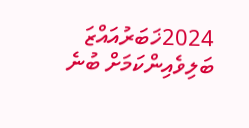2024ޚަބަރުއައްޒަ ބަލިވެއިންކަމަށް ބުނެ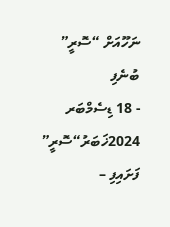ނަހޫއަށް “ސޮރީ” ބުނެފި
- 18 ޑިސެމްބަރ 2024ޚަބަރު“ސޮރީ” ފަށައިފި –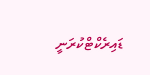ޑައިރެކްޓްކުރަނީ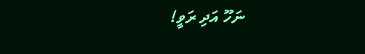ނަހޫ އަދި ރަވީ!